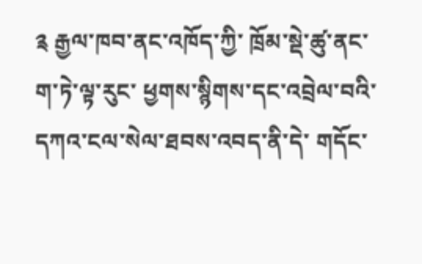༉ རྒྱལ་ཁབ་ནང་འཁོད་ཀྱི་ ཁྲོམ་སྡེ་ཚུ་ནང་ ག་ཏེ་ལྟ་རུང་ ཕྱགས་སྙིགས་དང་འབྲེལ་བའི་ དཀའ་ངལ་སེལ་ཐབས་འབད་ནི་དེ་ གདོང་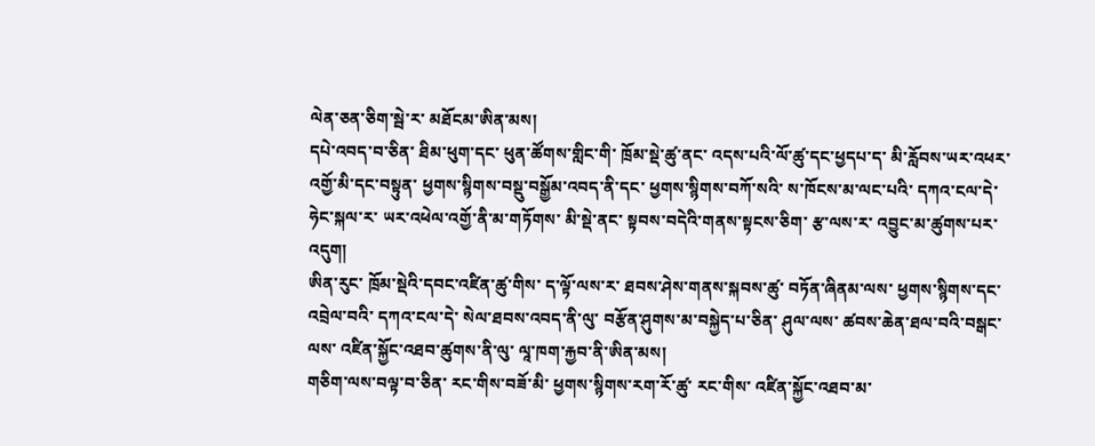ལེན་ཅན་ཅིག་སྦེ་ར་ མཐོངམ་ཨིན་མས།
དཔེ་འབད་བ་ཅིན་ ཐིམ་ཕུག་དང་ ཕུན་ཚོགས་གླིང་གི་ ཁྲོམ་སྡེ་ཚུ་ནང་ འདས་པའི་ལོ་ཚུ་དང་ཕྱདཔ་ད་ མི་རློབས་ཡར་འཕར་འགྱོ་མི་དང་བསྟུན་ ཕྱགས་སྙིགས་བསྡུ་བསྒྱོམ་འབད་ནི་དང་ ཕྱགས་སྙིགས་བཀོ་སའི་ ས་ཁོངས་མ་ལང་པའི་ དཀའ་ངལ་དེ་ ཧེང་སྐལ་ར་ ཡར་འཕེལ་འགྱོ་ནི་མ་གཏོགས་ མི་སྡེ་ནང་ སྟབས་བདེའི་གནས་སྟངས་ཅིག་ རྩ་ལས་ར་ འབྱུང་མ་ཚུགས་པར་འདུག།
ཨིན་རུང་ ཁྲོམ་སྡེའི་དབང་འཛིན་ཚུ་གིས་ ད་ལྟོ་ལས་ར་ ཐབས་ཤེས་གནས་སྐབས་ཚུ་ བཏོན་ཞིནམ་ལས་ ཕྱགས་སྙིགས་དང་འབྲེལ་བའི་ དཀའ་ངལ་དེ་ སེལ་ཐབས་འབད་ནི་ལུ་ བརྩོན་ཤུགས་མ་བསྐྱེད་པ་ཅིན་ ཤུལ་ལས་ ཚབས་ཆེན་ཐལ་བའི་བསྒང་ལས་ འཛིན་སྐྱོང་འཐབ་ཚུགས་ནི་ལུ་ ལཱ་ཁག་རྐྱབ་ནི་ཨིན་མས།
གཅིག་ལས་བལྟ་བ་ཅིན་ རང་གིས་བཟོ་མི་ ཕྱགས་སྙིགས་རག་རོ་ཚུ་ རང་གིས་ འཛིན་སྐྱོང་འཐབ་མ་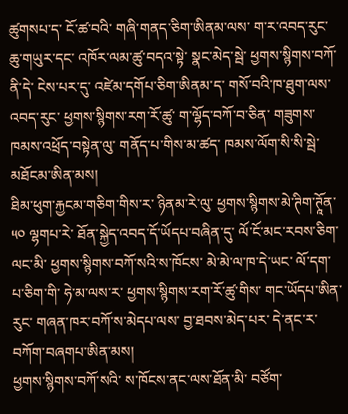ཚུགསཔ་ད་ ངོ་ཚ་བའི་ གཞི་གནད་ཅིག་ཨིནམ་ལས་ ག་ར་འབད་རུང་ ཆུ་གཡུར་དང་ འཁོར་ལམ་ཚུ་བདའ་སྟེ་ སྣང་མེད་སྦེ་ ཕྱགས་སྙིགས་བཀོ་ནི་དེ་ ངེས་པར་དུ་ འཛེམ་དགོཔ་ཅིག་ཨིནམ་ད་ གསོ་བའི་ཁ་ཐུག་ལས་འབད་རུང་ ཕྱགས་སྙིགས་རག་རོ་ཚུ་ ག་ལྷོད་བཀོ་བ་ཅིན་ གཟུགས་ཁམས་འཕྲོད་བསྟེན་ལུ་ གནོད་པ་གིས་མ་ཚད་ ཁམས་ལོག་སི་སི་སྦེ་ མཐོངམ་ཨིན་མས།
ཐིམ་ཕུག་རྐྱངམ་གཅིག་གིས་ར་ ཉིནམ་རེ་ལུ་ ཕྱགས་སྙིགས་མེ་ཊིག་ཊཱོན་༥༠ ལྷགཔ་རེ་ ཐོན་སྐྱེད་འབད་དོ་ཡོདཔ་བཞིན་དུ་ ལོ་ངོ་མང་རབས་ཅིག་ལང་མི་ ཕྱགས་སྙིགས་བཀོ་སའི་ས་ཁོངས་ མེ་མེ་ལ་ཁ་དེ་ཡང་ ལོ་དག་པ་ཅིག་གི་ ཧེ་མ་ལས་ར་ ཕྱགས་སྙིགས་རག་རོ་ཚུ་གིས་ གང་ཡོདཔ་ཨིན་རུང་ གཞན་ཁར་བཀོ་ས་མེདཔ་ལས་ བྱ་ཐབས་མེད་པར་ དེ་ནང་ར་ བཀོག་བཞགཔ་ཨིན་མས།
ཕྱགས་སྙིགས་བཀོ་སའི་ ས་ཁོངས་ནང་ལས་ཐོན་མི་ བཙོག་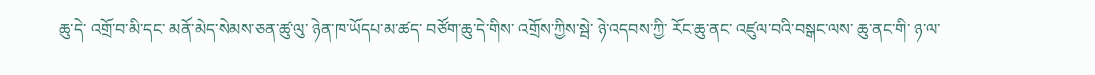ཆུ་དེ་ འགྲོ་བ་མི་དང་ མནོ་མེད་སེམས་ཅན་ཚུ་ལུ་ ཉེན་ཁ་ཡོདཔ་མ་ཚད་ བཙོག་ཆུ་དེ་གིས་ འགྲོས་ཀྱིས་སྦེ་ ཉེ་འདབས་ཀྱི་ རོང་ཆུ་ནང་ འཛུལ་བའི་བསྒང་ལས་ ཆུ་ནང་གི་ ཉ་ལ་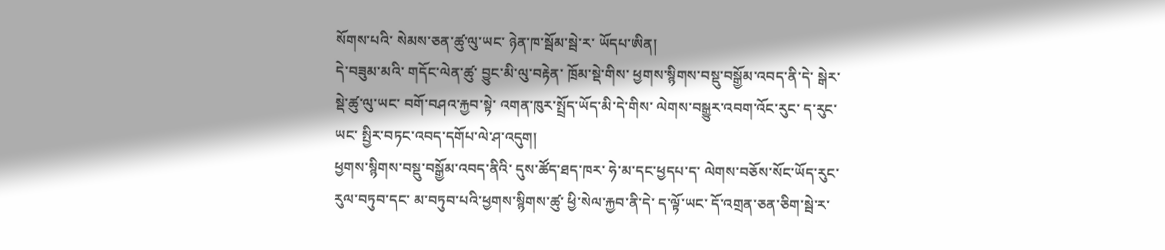སོགས་པའི་ སེམས་ཅན་ཚུ་ལུ་ཡང་ ཉེན་ཁ་སྦོམ་སྦེ་ར་ ཡོདཔ་ཨིན།
དེ་བཟུམ་མའི་ གདོང་ལེན་ཚུ་ བྱུང་མི་ལུ་བརྟེན་ ཁྲོམ་སྡེ་གིས་ ཕྱགས་སྙིགས་བསྡུ་བསྒྱོམ་འབད་ནི་དེ་ སྒེར་སྡེ་ཚུ་ལུ་ཡང་ བགོ་བཤའ་རྐྱབ་སྟེ་ འགན་ཁུར་སྤྲོད་ཡོད་མི་དེ་གིས་ ལེགས་བསྒྱུར་འབག་འོང་རུང་ ད་རུང་ཡང་ སྤྱིར་བཏང་འབད་དགོཔ་ལེ་ཤ་འདུག།
ཕྱགས་སྙིགས་བསྡུ་བསྒྱོམ་འབད་ནིའི་ དུས་ཚོད་ཐད་ཁར་ ཧེ་མ་དང་ཕྱདཔ་ད་ ལེགས་བཅོས་སོང་ཡོད་རུང་ རུལ་བཏུབ་དང་ མ་བཏུབ་པའི་ཕྱགས་སྙིགས་ཚུ་ ཕྱི་སེལ་རྐྱབ་ནི་དེ་ ད་ལྟོ་ཡང་ དོ་འགྲན་ཅན་ཅིག་སྦེ་ར་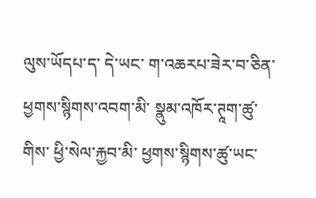ལུས་ཡོདཔ་ད་ དེ་ཡང་ ག་འཆརཔ་ཟེར་བ་ཅིན་ ཕྱགས་སྙིགས་འབག་མི་ སྣུམ་འཁོར་ཊཱག་ཚུ་གིས་ ཕྱི་སེལ་རྐྱབ་མི་ ཕྱགས་སྙིགས་ཚུ་ཡང་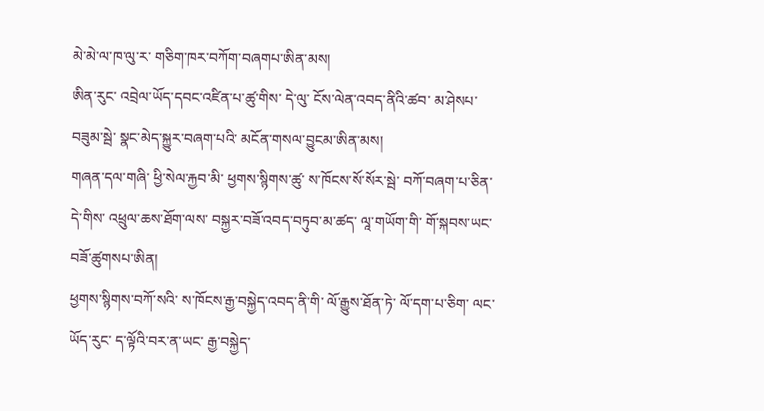མེ་མེ་ལ་ཁ་ལུ་ར་ གཅིག་ཁར་བཀོག་བཞགཔ་ཨིན་མས།
ཨིན་རུང་ འབྲེལ་ཡོད་དབང་འཛིན་པ་ཚུ་གིས་ དེ་ལུ་ ངོས་ལེན་འབད་ནིའི་ཚབ་ མ་ཤེསཔ་བཟུམ་སྦེ་ སྣང་མེད་སྐྱུར་བཞག་པའི་ མངོན་གསལ་བྱུངམ་ཨིན་མས།
གཞན་དལ་གཞི་ ཕྱི་སེལ་རྐྱབ་མི་ ཕྱགས་སྙིགས་ཚུ་ ས་ཁོངས་སོ་སོར་སྦེ་ བཀོ་བཞག་པ་ཅིན་ དེ་གིས་ འཕྲུལ་ཆས་ཐོག་ལས་ བསྐྱར་བཟོ་འབད་བཏུབ་མ་ཚད་ ལཱ་གཡོག་གི་ གོ་སྐབས་ཡང་ བཟོ་ཚུགསཔ་ཨིན།
ཕྱགས་སྙིགས་བཀོ་སའི་ ས་ཁོངས་རྒྱ་བསྐྱེད་འབད་ནི་གི་ ལོ་རྒྱུས་ཐོན་ཏེ་ ལོ་དག་པ་ཅིག་ ལང་ཡོད་རུང་ ད་ལྟོའི་བར་ན་ཡང་ རྒྱ་བསྐྱེད་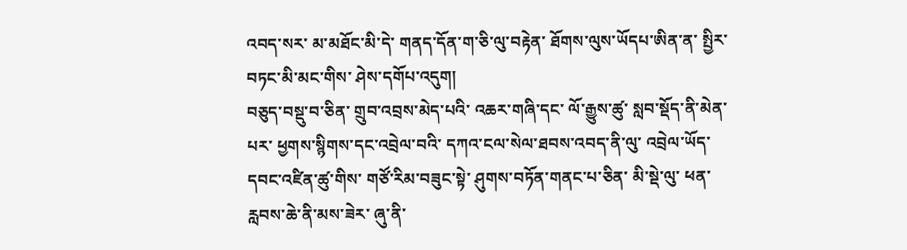འབད་སར་ མ་མཐོང་མི་དེ་ གནད་དོན་ག་ཅི་ལུ་བརྟེན་ ཐོགས་ལུས་ཡོདཔ་ཨིན་ན་ སྤྱིར་བཏང་མི་མང་གིས་ ཤེས་དགོཔ་འདུག།
བཅུད་བསྡུ་བ་ཅིན་ གྲུབ་འབྲས་མེད་པའི་ འཆར་གཞི་དང་ ལོ་རྒྱུས་ཚུ་ སླབ་སྡོད་ནི་མེན་པར་ ཕྱགས་སྙིགས་དང་འབྲེལ་བའི་ དཀའ་ངལ་སེལ་ཐབས་འབད་ནི་ལུ་ འབྲེལ་ཡོད་དབང་འཛིན་ཚུ་གིས་ གཙོ་རིམ་བཟུང་སྟེ་ ཤུགས་བཏོན་གནང་པ་ཅིན་ མི་སྡེ་ལུ་ ཕན་རླབས་ཆེ་ནི་མས་ཟེར་ ཞུ་ནི་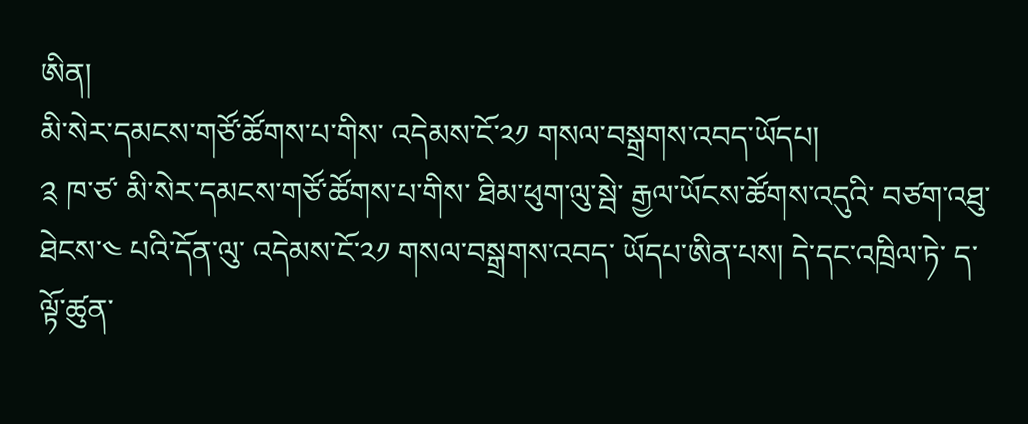ཨིན།
མི་སེར་དམངས་གཙོ་ཚོགས་པ་གིས་ འདེམས་ངོ་༢༡ གསལ་བསྒྲགས་འབད་ཡོདཔ།
༉ ཁ་ཙ་ མི་སེར་དམངས་གཙོ་ཚོགས་པ་གིས་ ཐིམ་ཕུག་ལུ་སྦེ་ རྒྱལ་ཡོངས་ཚོགས་འདུའི་ བཙག་འཐུ་ཐེངས་༤ པའི་དོན་ལུ་ འདེམས་ངོ་༢༡ གསལ་བསྒྲགས་འབད་ ཡོདཔ་ཨིན་པས། དེ་དང་འཁྲིལ་ཏེ་ ད་ལྟོ་ཚུན་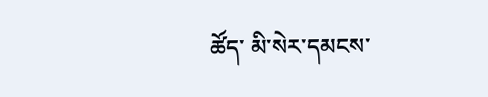ཚོད་ མི་སེར་དམངས་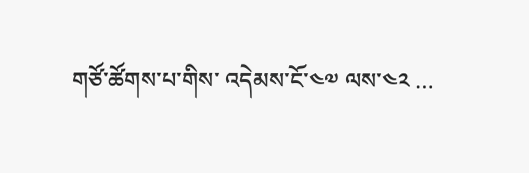གཙོ་ཚོགས་པ་གིས་ འདེམས་ངོ་༤༧ ལས་༤༢ …